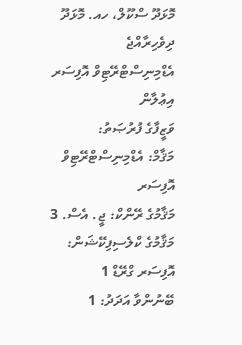މޮޅަދޫ ސްކޫލް، ހއ. މޮޅަދޫ
ދިވެހިރާއްޖެ
އެޑްމިނިސްޓްރޭޓިވް އޮފިސަރ
އިޢުލާން
ވަޒީފާގެ ފުރުޞަތު:
މަޤާމް: އެޑްމިނިސްޓްރޭޓިވް އޮފިސަރ
މަޤާމުގެ ރޭންކް: ޖީ. އެސް. 3
މަޤާމުގެ ކްލެސިފިކޭޝަން: އޮފިސަރ ގްރޭޑް 1
ބޭނުންވާ އަދަދު: 1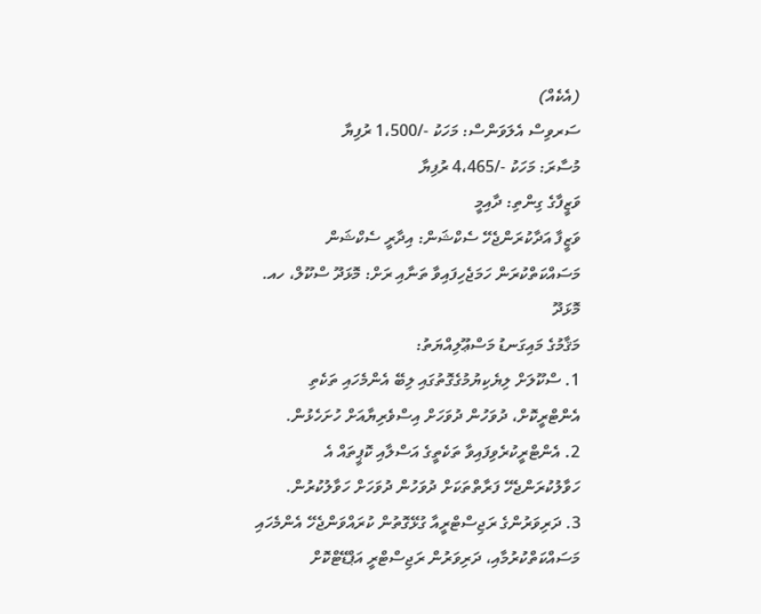(އެކެއް)
ސަރވިސް އެލަވަންސް: މަހަކު -/1،500 ރުފިޔާ
މުސާރަ: މަހަކު -/4،465 ރުފިޔާ
ވަޒީފާގެ ގިންތި: ދާއިމީ
ވަޒީފާ އަދާކުރަންޖެހޭ ސެކްޝަން: އިދާރީ ސެކްޝަން
މަސައްކަތްކުރަން ހަމަޖެހިފައިވާ ތަނާއި ރަށް: މޮޅަދޫ ސްކޫލް، ހއ. މޮޅަދޫ
މަޤާމުގެ މައިގަނޑު މަސްޢޫލިއްޔަތު:
1. ސްކޫލަށް ލިޔެކިޔުމުގެގޮތުގައި ލިބޭ އެންމެހައި ތަކެތި އެންޓްރީކޮށް، ދުވަހުން ދުވަހަށް އިސްވެރިޔާއަށް ހުށަހެޅުން.
2. އެންޓްރީކުރެވިފައިވާ ތަކެތީގެ އަސްލާއި ކޮޕީތައް އެ ހަވާލުކުރަންޖެހޭ ފަރާތްތަކަށް ދުވަހުން ދުވަހަށް ހަވާލުކުރުން.
3. ދަރިވަރުންގެ ރަޖިސްޓްރީއާ ގުޅޭގޮތުން ކުރައްވަންޖެހޭ އެންމެހައި މަސައްކަތްކުރުމާއި، ދަރިވަރުން ރަޖިސްޓްރީ އަޕްޑޭޓްކޮށް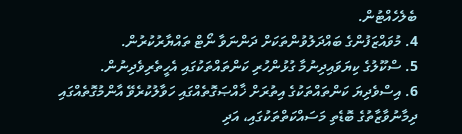ބެލެހެއްޓުން.
4. މުވައްޒަފުންގެ ބައްދަލުވުންތަކަށް ދަންނަވާ ނޯޓް ތައްޔާރުކުރުން.
5. ސްކޫލުގެ ކިޔަވައިދިނުމާ ގުޅުންހުރި ކަންތައްތަކުގައި އެހީތެރިވެދިނުން.
6. އިސްވެދިޔަ ކަންތައްތަކުގެ އިތުރަށް ޚާއްޞަގޮތެއްގައި ހަވާލުކުރެވޭ އާންމުގޮތެއްގައި ދިމާނުވާޒާތުގެ ބޮޑެތި މަސައްކަތްތަކުގައި، އަދި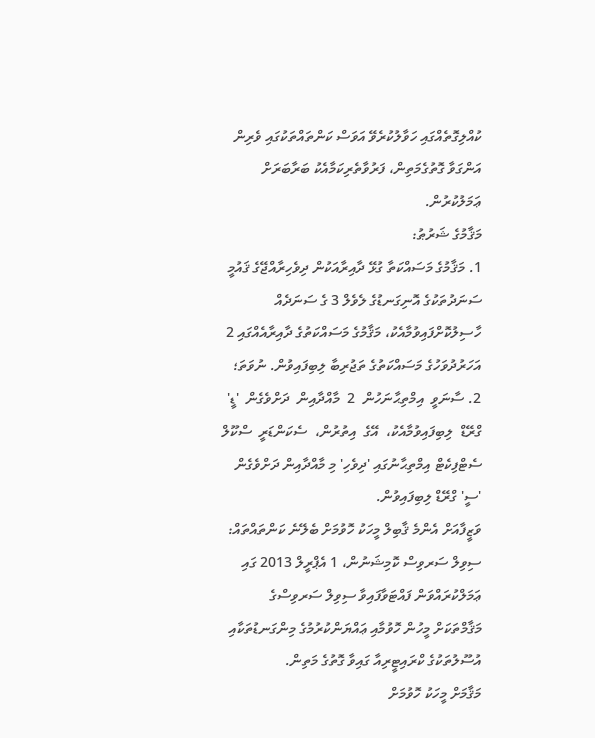ކުއްލިގޮތެއްގައި ހަވާލުކުރެވޭ އަވަސް ކަންތައްތަކުގައި ވެރިން އަންގަވާ ގޮތުގެމަތިން، ފަރުވާތެރިކަމާއެކު ބަރާބަރަށް ޢަމަލުކުރުން.
މަޤާމުގެ ޝަރުޠު:
1. މަޤާމުގެ މަސައްކަތާ ގުޅޭ ދާއިރާއަކުން ދިވެހިރާއްޖޭގެ ޤައުމީ ސަނަދުތަކުގެ އޮނިގަނޑުގެ ލެވެލް 3 ގެ ސަނަދެއް ހާސިލުކޮށްފައިވުމާއެކު، މަޤާމުގެ މަސައްކަތުގެ ދާއިރާއެއްގައި 2 އަހަރުދުވަހުގެ މަސައްކަތުގެ ތަޖުރިބާ ލިބިފައިވުން. ނުވަތަ؛
2. ސާނަވީ  އިމްތިޙާނަހުން  2  މާއްދާއިން  ދަށްވެގެން  'ޑީ'  ގްރޭޑް  ލިބިފައިވުމާއެކު،  އޭގެ  އިތުރުން،  ސެކަންޑަރީ  ސްކޫލް  ސެޓްފިކެޓް އިމްތިޙާނުގައި 'ދިވެހި' މި މާއްދާއިން ދަށްވެގެން 'ސީ' ގްރޭޑް ލިބިފައިވުން.
ވަޒީފާއަށް އެންމެ ޤާބިލް މީހަކު ހޮވުމަށް ބެލޭނެ ކަންތައްތައް:
ސިވިލް ސަރވިސް ކޮމިޝަނުން، 1 އެޕްރީލް 2013 ގައި ޢަމަލްކުރައްވަން ފައްޓަވާފައިވާ ސިވިލް ސަރވިސްގެ މަޤާމްތަކަށް މީހުން ހޮވުމާއި ޢައްޔަންކުރުމުގެ މިންގަނޑުތަކާއި އުސޫލުތަކުގެ ކްރައިޓީރިއާ ގައިވާ ގޮތުގެ މަތިން.
މަޤާމަށް މީހަކު ހޮވުމަށް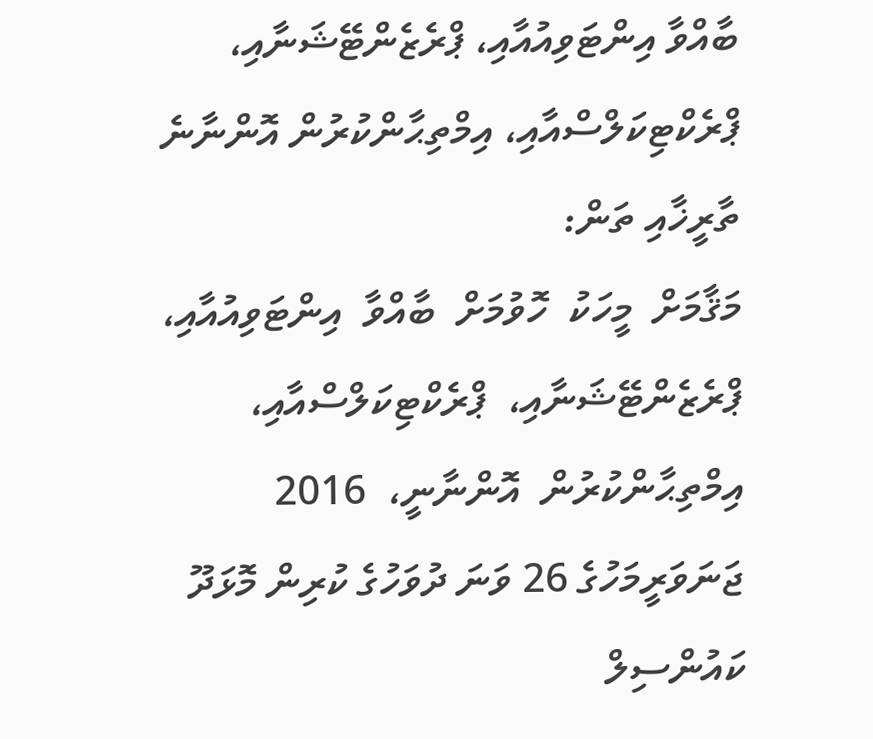ބާއްވާ އިންޓަވިއުއާއި، ޕްރެޒެންޓޭޝަނާއި، ޕްރެކްޓިކަލްސްއާއި، އިމްތިޙާންކުރުން އޮންނާނެ ތާރީޚާއި ތަން:
މަޤާމަށް  މީހަކު  ހޮވުމަށް  ބާއްވާ  އިންޓަވިއުއާއި،  ޕްރެޒެންޓޭޝަނާއި،  ޕްރެކްޓިކަލްސްއާއި،  އިމްތިޙާންކުރުން  އޮންނާނީ،  2016 ޖަނަވަރީމަހުގެ 26 ވަނަ ދުވަހުގެ ކުރިން މޮޅަދޫ ކައުންސިލް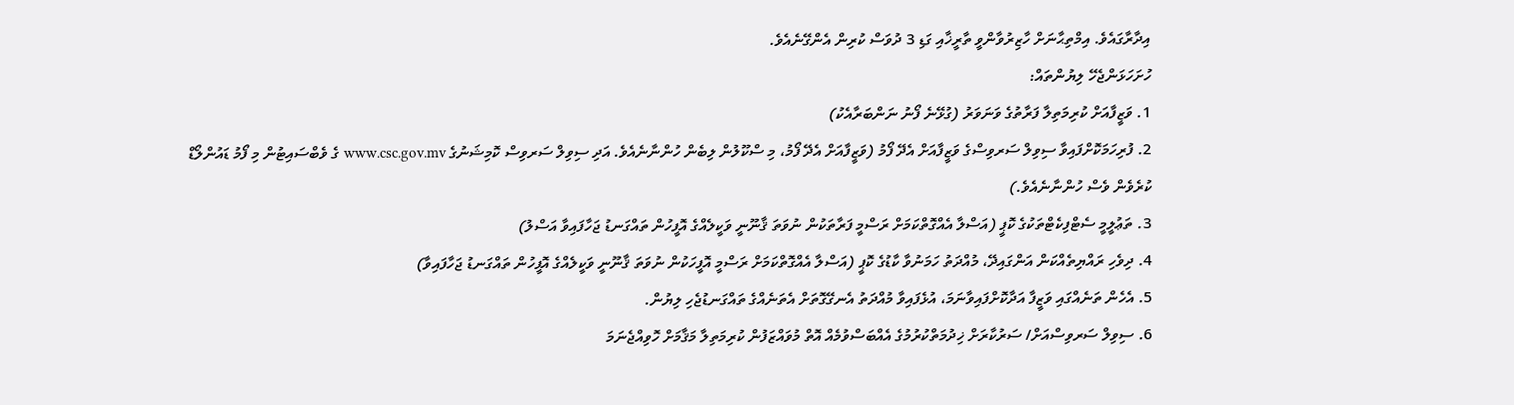އިދާރާގައެވެ. އިމްތިޙާނަށް ހާޒިރުވާންވީ ތާރީޚާއި ގަޑި 3 ދުވަސް ކުރިން އެންގޭނެއެވެ.
ހުށަހަޅަންޖެހޭ ލިޔުންތައް:
1. ވަޒީފާއަށް ކުރިމަތިލާ ފަރާތުގެ ވަނަވަރު (ގުޅޭނެ ފޯނު ނަންބަރާއެކު)
2. ފުރިހަމަކޮށްފައިވާ ސިވިލް ސަރވިސްގެ ވަޒީފާއަށް އެދޭ ފޯމު (ވަޒީފާއަށް އެދޭ ފޯމު، މި ސްކޫލުން ލިބެން ހުންނާނެއެވެ. އަދި ސިވިލް ސަރވިސް ކޮމިޝަނުގެ www.csc.gov.mv ގެ ވެބްސައިޓުން މި ފޯމު ޑައުންލޯޑް ކުރެވެން ވެސް ހުންނާނެއެވެ.)
3. ތަޢުލީމީ ސެޓްފިކެޓްތަކުގެ ކޮޕީ (އަސްލާ އެއްގޮތްކަމަށް ރަސްމީ ފަރާތަކުން ނުވަތަ ޤާނޫނީ ވަކީލެއްގެ އޮފީހުން ތައްގަނޑު ޖަހާފައިވާ އަސްލު)
4. ދިވެހި ރައްޔިތެއްކަން އަންގައިދޭ، މުއްދަތު ހަމަނުވާ ކާޑުގެ ކޮޕީ (އަސްލާ އެއްގޮތްކަމަށް ރަސްމީ އޮފީހަކުން ނުވަތަ ޤާނޫނީ ވަކީލެއްގެ އޮފީހުން ތައްގަނޑު ޖަހާފައިވާ)
5. އެހެން ތަނެއްގައި ވަޒީފާ އަދާކޮށްފައިވާނަމަ، އުޅެފައިވާ މުއްދަތު އެނގޭގޮތަށް އެތަނެއްގެ ތައްގަނޑުޖެހި ލިޔުން.
6. ސިވިލް ސަރވިސްއަށް/ ސަރުކާރަށް ޚިދުމަތްކުރުމުގެ އެއްބަސްވުމެއް އޮތް މުވައްޒަފުން ކުރިމަތިލާ މަޤާމަށް ހޮވިއްޖެނަމަ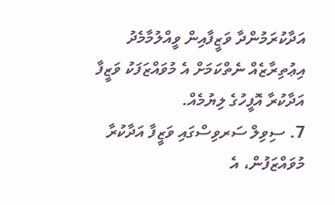އަދާކުރަމުންދާ ވަޒީފާއިން ވީއްލުމާމެދު އިޢުތިރާޒެއް ނެތްކަމަށް އެ މުވައްޒަފަކު ވަޒީފާ އަދާކުރާ އޮފީހުގެ ލިޔުމެއް.
7. ސިވިލް ސަރވިސްގައި ވަޒީފާ އަދާކުރާ މުވައްޒަފުން، އެ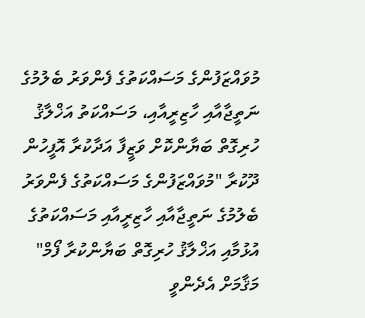މުވައްޒަފުންގެ މަސައްކަތުގެ ފެންވަރު ބެލުމުގެ ނަތީޖާއާއި ހާޒިރީއާއި، މަސައްކަތު އަޚްލާޤު ހުރިގޮތް ބަޔާންކޮށް ވަޒީފާ އަދާކުރާ އޮފީހުން ދޫކުރާ "މުވައްޒަފުންގެ މަސައްކަތުގެ ފެންވަރު ބެލުމުގެ ނަތީޖާއާއި ހާޒިރީއާއި މަސައްކަތުގެ އުޅުމާއި އަޚްލާޤު ހުރިގޮތް ބަޔާންކުރާ ފޯމް"
މަޤާމަށް އެދެންވީ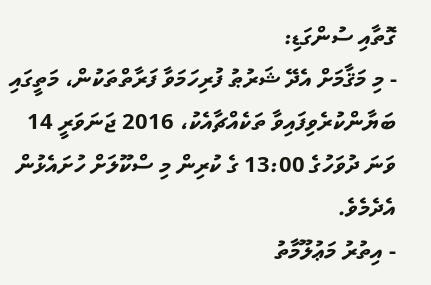ގޮތާއި ސުންގަޑި:
- މި މަޤާމަށް އެދޭ ޝަރުޠު ފުރިހަމަވާ ފަރާތްތަކުން، މަތީގައި ބަޔާންކުރެވިފައިވާ ތަކެއްޗާއެކު، 2016 ޖަނަވަރީ 14 ވަނަ ދުވަހުގެ 13:00 ގެ ކުރިން މި ސްކޫލަށް ހުށައެޅުން އެދެމެވެ.
- އިތުރު މަޢުލޫމާތު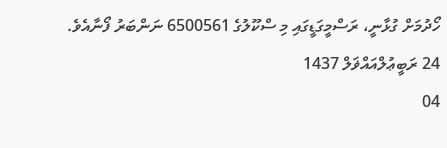ހޯދުމަށް ގުޅާނީ، ރަސްމީގަޑީގައި މި ސްކޫލުގެ 6500561 ނަންބަރު ފޯނާއެވެ.
24 ރަބީޢުލްއައްޥަލް 1437
04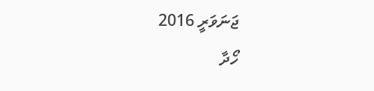ޖަނަވަރީ 2016
ހޯދާ